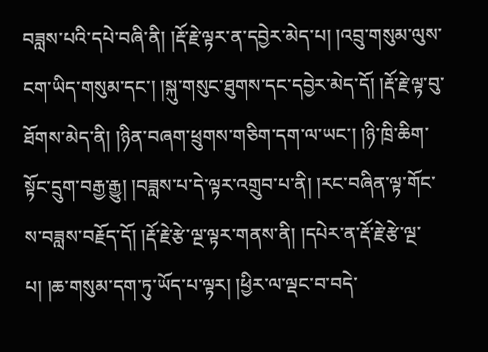བཟླས་པའི་དཔེ་བཞི་ནི། །རྡོ་རྗེ་ལྟར་ན་དབྱེར་མེད་པ། །འབྲུ་གསུམ་ལུས་ངག་ཡིད་གསུམ་དང་། །སྐུ་གསུང་ཐུགས་དང་དབྱེར་མེད་དོ། །རྡོ་རྗེ་ལྟ་བུ་ཐོགས་མེད་ནི། །ཉིན་བཞག་ཕྲུགས་གཅིག་དག་ལ་ཡང་། །ཉི་ཁྲི་ཆིག་སྟོང་དྲུག་བརྒྱ་རྒྱུ། །བཟླས་པ་དེ་ལྟར་འགྲུབ་པ་ནི། །རང་བཞིན་ལྟ་གོང་ས་བཟླས་བརྗོད་དོ། །རྡོ་རྗེ་རྩེ་ལྔ་ལྟར་གནས་ནི། །དཔེར་ན་རྡོ་རྗེ་རྩེ་ལྔ་པ། །ཆ་གསུམ་དག་ཏུ་ཡོད་པ་ལྟར། །ཕྱིར་ལ་ལྡང་བ་བདེ་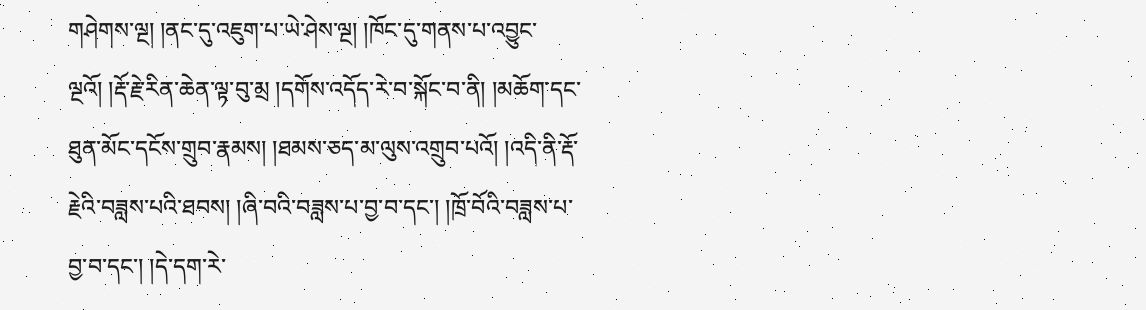གཤེགས་ལྔ། །ནང་དུ་འཇུག་པ་ཡེ་ཤེས་ལྔ། །ཁོང་དུ་གནས་པ་འབྱུང་ལྔའོ། །རྡོ་རྗེ་རིན་ཆེན་ལྟ་བུ་མྲ །དགོས་འདོད་རེ་བ་སྐོང་བ་ནི། །མཆོག་དང་ཐུན་མོང་དངོས་གྲུབ་རྣམས། །ཐམས་ཅད་མ་ལུས་འགྲུབ་པའོ། །འདི་ནི་རྡོ་རྗེའི་བཟླས་པའི་ཐབས། །ཞི་བའི་བཟླས་པ་བྱ་བ་དང་། །ཁྲོ་བོའི་བཟླས་པ་བྱ་བ་དང་། །དེ་དག་རེ་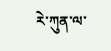རེ་ཀུན་ལ་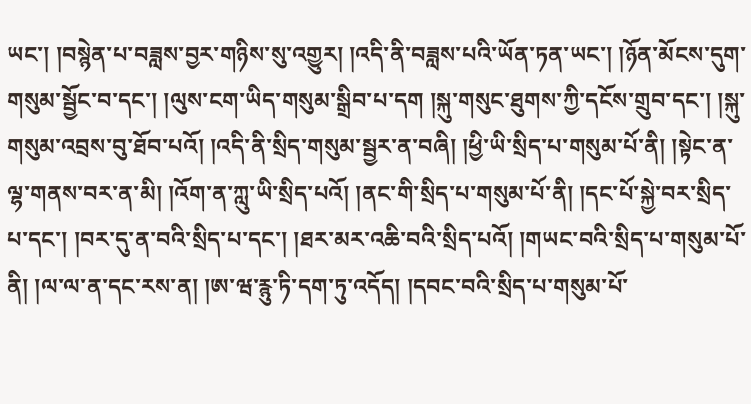ཡང་། །བསྙེན་པ་བཟླས་བྱར་གཉིས་སུ་འགྱུར། །འདི་ནི་བཟླས་པའི་ཡོན་ཏན་ཡང་། །ཉོན་མོངས་དུག་གསུམ་སྦྱོང་བ་དང་། །ལུས་ངག་ཡིད་གསུམ་སྒྲིབ་པ་དག །སྐུ་གསུང་ཐུགས་ཀྱི་དངོས་གྲུབ་དང་། །སྐུ་གསུམ་འབྲས་བུ་ཐོབ་པའོ། །འདི་ནི་སྲིད་གསུམ་སྦྱར་ན་བཞི། །ཕྱི་ཡི་སྲིད་པ་གསུམ་པོ་ནི། །སྟེང་ན་ལྷ་གནས་བར་ན་མི། །འོག་ན་ཀླུ་ཡི་སྲིད་པའོ། །ནང་གི་སྲིད་པ་གསུམ་པོ་ནི། །དང་པོ་སྐྱེ་བར་སྲིད་པ་དང་། །བར་དུ་ན་བའི་སྲིད་པ་དང་། །ཐར་མར་འཆི་བའི་སྲིད་པའོ། །གཡང་བའི་སྲིད་པ་གསུམ་པོ་ནི། །ལ་ལ་ན་དང་རས་ན། །ཨ་ཝ་རྙུ་ཏི་དག་ཏུ་འདོད། །དབང་བའི་སྲིད་པ་གསུམ་པོ་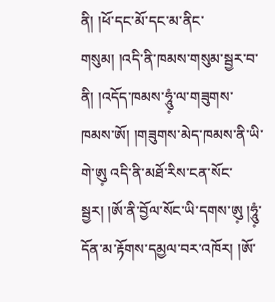ནི། །ཕོ་དང་མོ་དང་མ་ནིང་གསུམ། །འདི་ནི་ཁམས་གསུམ་སྦྱར་བ་ནི། །འདོད་ཁམས་ཧཱུཾ༷་ལ་གཟུགས་ཁམས་ཨོ། །གཟུགས་མེད་ཁམས་ནི་ཡི་གེ་ཨུ༷ འདི་ནི་མཐོ་རིས་ངན་སོང་སྦྱར། །ཨོ་ནི་བྱོལ་སོང་ཡི་དགས་ཨུ༷ །ཧཱུཾ༷་དོན་མ་རྟོགས་དམྱལ་བར་འཁོར། །ཨོ་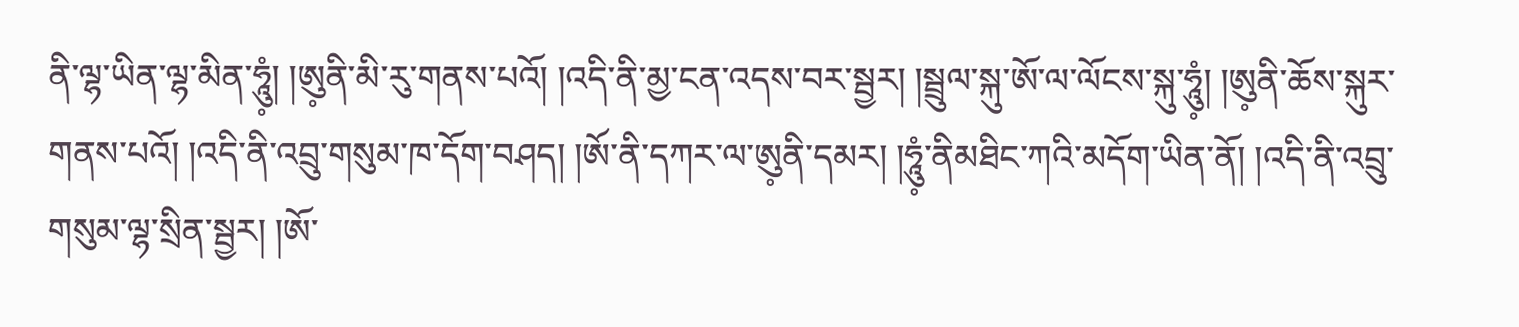ནི་ལྷ་ཡིན་ལྷ་མིན་ཧཱུཾ༷། །ཨུ༷ནི་མི་རུ་གནས་པའོ། །འདི་ནི་མྱ་ངན་འདས་བར་སྦྱར། །སྦྲུལ་སྐུ་ཨོ་ལ་ལོངས་སྐུ་ཧཱུཾ༷། །ཨུ༷ནི་ཆོས་སྐུར་གནས་པའོ། །འདི་ནི་འབྲུ་གསུམ་ཁ་དོག་བཤད། །ཨོ་ནི་དཀར་ལ་ཨུ༷ནི་དམར། །ཧཱུཾ༷་ནིམཐིང་ཀའི་མདོག་ཡིན་ནོ། །འདི་ནི་འབྲུ་གསུམ་ལྷ་སྲིན་སྦྱར། །ཨོ་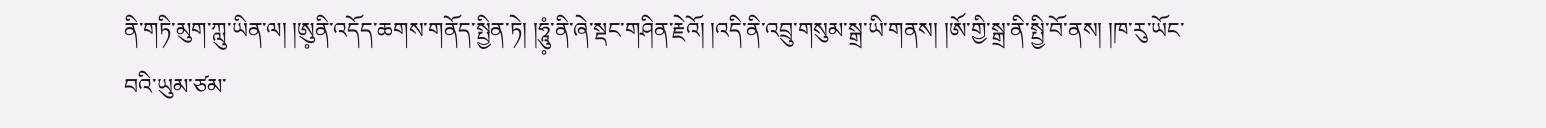ནི་གཏི་མུག་ཀླུ་ཡིན་ལ། །ཨུ༷ནི་འདོད་ཆགས་གནོད་སྤྱིན་ཏེ། །ཧཱུཾ༷་ནི་ཞེ་སྡང་གཤིན་རྗེའོ། །འདི་ནི་འབྲུ་གསུམ་སྒྲ་ཡི་གནས། །ཨོ་གྱི་སྒྲ་ནི་སྤྱི་བོ་ནས། །ཁ་རུ་ཡོང་བའི་ཡུམ་ཙམ་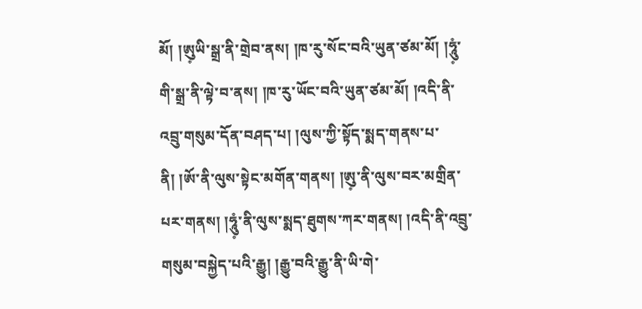མོ། །ཨུ༷ཡི་སྒྲ་ནི་གྲེབ་ནས། །ཁ་རུ་སོང་བའི་ཡུན་ཙམ་མོ། །ཧཱུཾ༷་གི་སྒྲ་ནི་ལྟེ་བ་ནས། །ཁ་རུ་ཡོང་བའི་ཡུན་ཙམ་མོ། །འདི་ནི་འབྲུ་གསུམ་དོན་བཤད་པ། །ལུས་ཀྱི་སྟོད་སྨད་གནས་པ་ནི། །ཨོ་ནི་ལུས་སྟེང་མགོན་གནས། །ཨུ༷་ནི་ལུས་བར་མགྲིན་པར་གནས། །ཧཱུཾ༷་ནི་ལུས་སྨད་ཐུགས་ཀར་གནས། །འདི་ནི་འབྲུ་གསུམ་བསྐྱེད་པའི་རྒྱུ། །རྒྱུ་བའི་རྒྱུ་ནི་ཡི་གེ་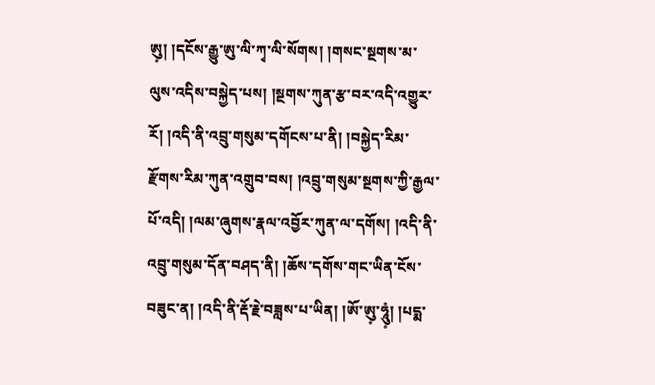ཨུ༷། །དངོས་རྒྱུ་ཨུ་ལི་ཀྭ་ལི་སོགས། །གསང་སྔགས་མ་ལུས་འདིས་བསྐྱེད་པས། །སྔགས་ཀུན་རྩ་བར་འདི་འགྱུར་རོ། །འདི་ནི་འབྲུ་གསུམ་དགོངས་པ་ནི། །བསྐྱེད་རིམ་རྫོགས་རིམ་ཀུན་འགྲུབ་བས། །འབྲུ་གསུམ་སྔགས་ཀྱི་རྒྱལ་པོ་འདི། །ལམ་ཞུགས་རྣལ་འབྱོར་ཀུན་ལ་དགོས། །འདི་ནི་འབྲུ་གསུམ་དོན་བཤད་ནི། །ཆོས་དགོས་གང་ཡིན་ངོས་བཟུང་ན། །འདི་ནི་རྡོ་རྗེ་བཟླས་པ་ཡིན། །ཨོ་ཨུ༷་ཧཱུཾ༷། །པདྨ་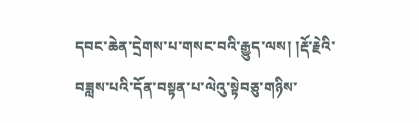དབང་ཆེན་དྲེགས་པ་གསང་བའི་རྒྱུད་ལས། །རྡོ་རྗེའི་བཟླས་པའི་དོན་བསྟན་པ་ལེའུ་སྟེབཅུ་གཉིས་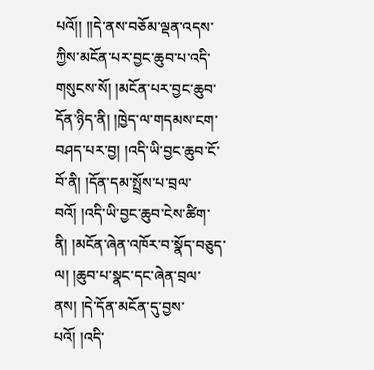པའོ།། །།དེ་ནས་བཅོམ་ལྡན་འདས་ཀྱིས་མངོན་པར་བྱང་ཆུབ་པ་འདི་གསུངས་སོ། །མངོན་པར་བྱང་ཆུབ་དོན་ཉིད་ནི། །ཁྱེད་ལ་གདམས་ངག་བཤད་པར་བྱ། །འདི་ཡི་བྱང་ཆུབ་ངོ་བོ་ནི། །དོན་དམ་སྤྲོས་པ་བྲལ་བའོ། །འདི་ཡི་བྱང་ཆུབ་ངེས་ཚིག་ནི། །མངོན་ཞེན་འཁོར་བ་སྣོད་བཅུད་ལ། །ཆུབ་པ་སྣང་དང་ཞེན་བྲལ་ནས། །དེ་དོན་མངོན་དུ་བྱས་པའོ། །འདི་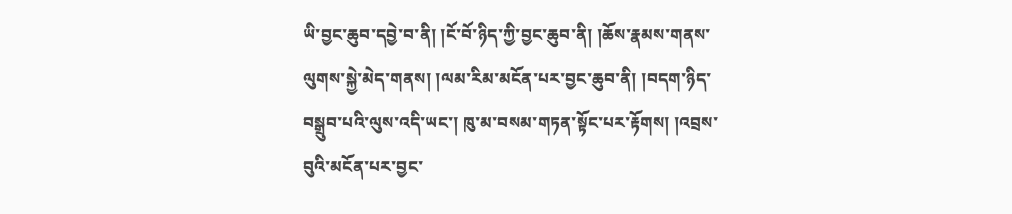ཡི་བྱང་ཆུབ་དབྱེ་བ་ནི། །ངོ་བོ་ཉིད་ཀྱི་བྱང་ཆུབ་ནི། །ཆོས་རྣམས་གནས་ལུགས་སྐྱེ་མེད་གནས། །ལམ་རིམ་མངོན་པར་བྱང་ཆུབ་ནི། །བདག་ཉིད་བསྒྲུབ་པའི་ལུས་འདི་ཡང་། ཁུ་མ་བསམ་གཏན་སྟོང་པར་རྟོགས། །འབྲས་བུའི་མངོན་པར་བྱང་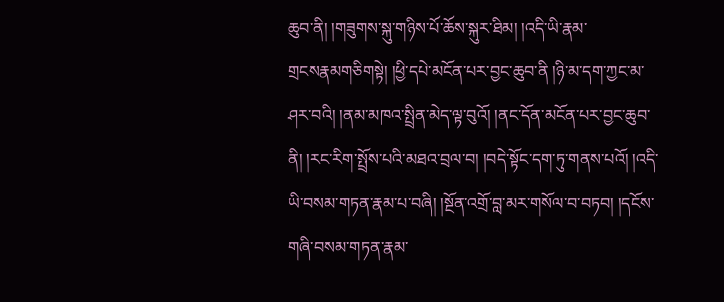ཆུབ་ནི། །གཟུགས་སྐུ་གཉིས་པོ་ཆོས་སྐུར་ཐིམ། །འདི་ཡི་རྣམ་གྲངསརྣམགཅིགསྟེ། །ཕྱི་དཔེ་མངོན་པར་བྱང་ཆུབ་ནི །ཉི་མ་དག་ཀྱང་མ་ཤར་བའི། །ནམ་མཁའ་སྤྲིན་མེད་ལྟ་བུའོ། །ནང་དོན་མངོན་པར་བྱང་ཆུབ་ནི། །རང་རིག་སྤྲོས་པའི་མཐའ་བྲལ་བ། །བདེ་སྟོང་དག་ཏུ་གནས་པའོ། །འདི་ཡི་བསམ་གཏན་རྣམ་པ་བཞི། །སྔོན་འགྲོ་བླ་མར་གསོལ་བ་བཏབ། །དངོས་གཞི་བསམ་གཏན་རྣམ་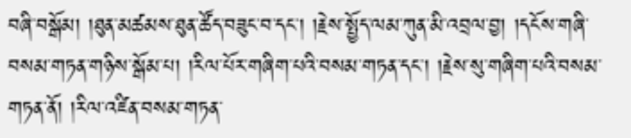བཞི་བསྒོམ། །ཐུན་མཚམས་ཐུན་ཚོད་བཟུང་བ་དང་། །རྗེས་སྤྱོད་ལམ་ཀུན་མི་འབྲལ་བྱ། །དངོས་གཞི་བསམ་གཏན་གཉིས་སྒོམ་པ། །རིལ་པོར་གཞིག་པའི་བསམ་གཏན་དང་། །རྗེས་སུ་གཞིག་པའི་བསམ་གཏན་ནོ། །རིལ་འཛིན་བསམ་གཏན་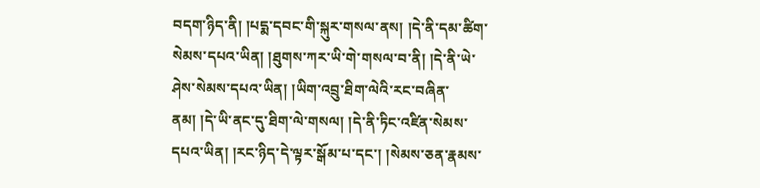བདག་ཉིད་ནི། །པདྨ་དབང་གི་སྐུར་གསལ་ནས། །དེ་ནི་དམ་ཚིག་སེམས་དཔའ་ཡིན། །ཐུགས་ཀར་ཡི་གེ་གསལ་བ་ནི། །དེ་ནི་ཡེ་ཤེས་སེམས་དཔའ་ཡིན། །ཡིག་འབྲུ་ཐིག་ལེའི་རང་བཞིན་ནམ། །དེ་ཡི་ནང་དུ་ཐིག་ལེ་གསལ། །དེ་ནི་ཏིང་འཛིན་སེམས་དཔའ་ཡིན། །རང་ཉིད་དེ་ལྟར་སྒོམ་པ་དང་། །སེམས་ཅན་རྣམས་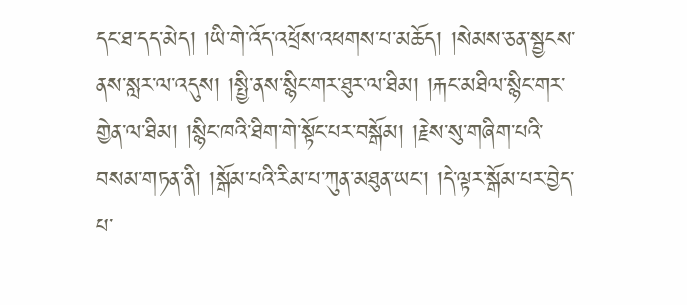དང་ཐ་དད་མེད། །ཡི་གེ་འོད་འཕྲོས་འཕགས་པ་མཆོད། །སེམས་ཅན་སྦྱངས་ནས་སླར་ལ་འདུས། །སྤྱི་ནས་སྙིང་གར་ཐུར་ལ་ཐིམ། །རྐང་མཐིལ་སྙིང་གར་གྱེན་ལ་ཐིམ། །སྙིང་ཁའི་ཐིག་གེ་སྟོང་པར་བསྒོམ། །རྗེས་སུ་གཞིག་པའི་བསམ་གཏན་ནི། །སྒོམ་པའི་རིམ་པ་ཀུན་མཐུན་ཡང་། །དེ་ལྟར་སྒོམ་པར་བྱེད་པ་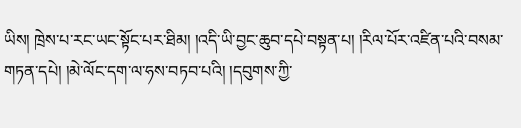ཡིས། ཁྲེས་པ་རང་ཡང་སྟོང་པར་ཐིམ། །འདི་ཡི་བྱང་ཆུབ་དཔེ་བསྟན་པ། །རིལ་པོར་འཛིན་པའི་བསམ་གཏན་དཔེ། །མེ་ལོང་དག་ལ་ཧས་བཏབ་པའི། །དབུགས་ཀྱི་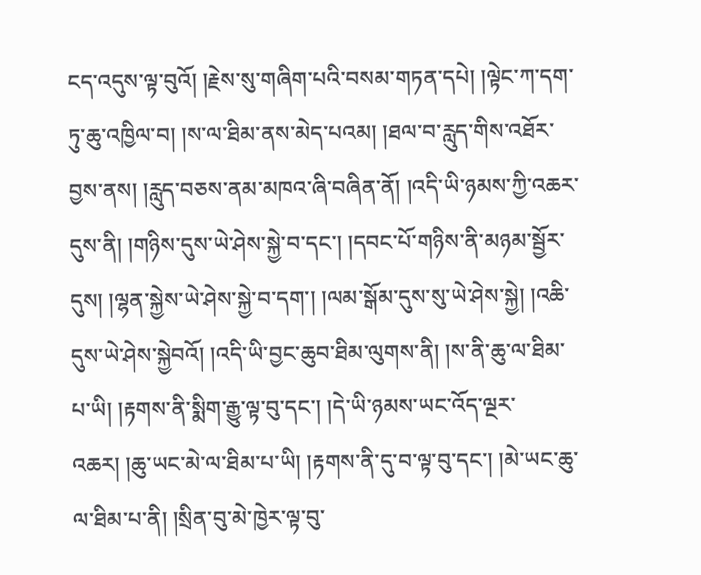ངད་འདུས་ལྟ་བུའོ། །རྗེས་སུ་གཞིག་པའི་བསམ་གཏན་དཔེ། །ལྟེང་ཀ་དག་ཏུ་ཆུ་འཁྱིལ་བ། །ས་ལ་ཐིམ་ནས་མེད་པའམ། །ཐལ་བ་རླུད་གིས་འཐོར་བྱས་ནས། །རླུད་བཅས་ནམ་མཁའ་ཞི་བཞིན་ནོ། །འདི་ཡི་ཉམས་ཀྱི་འཆར་དུས་ནི། །གཉིས་དུས་ཡེ་ཤེས་སྐྱེ་བ་དང་། །དབང་པོ་གཉིས་ནི་མཉམ་སྦྱོར་དུས། །ལྷན་སྐྱེས་ཡེ་ཤེས་སྐྱེ་བ་དག་། །ལམ་སྒོམ་དུས་སུ་ཡེ་ཤེས་སྐྱེ། །འཆི་དུས་ཡེ་ཤེས་སྐྱེབའོ། །འདི་ཡི་བྱང་ཆུབ་ཐིམ་ལུགས་ནི། །ས་ནི་ཆུ་ལ་ཐིམ་པ་ཡི། །རྟགས་ནི་སྨིག་རྒྱུ་ལྟ་བུ་དང་། །དེ་ཡི་ཉམས་ཡང་འོད་ལྔར་འཆར། །ཆུ་ཡང་མེ་ལ་ཐིམ་པ་ཡི། །རྟགས་ནི་དུ་བ་ལྟ་བུ་དང་། །མེ་ཡང་ཆུ་ལ་ཐིམ་པ་ནི། །སྲིན་བུ་མེ་ཁྱེར་ལྟ་བུ་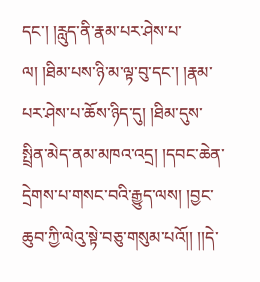དང་། །རླུད་ནི་རྣམ་པར་ཤེས་པ་ལ། །ཐིམ་པས་ཉི་མ་ལྟ་བུ་དང་། །རྣམ་པར་ཤེས་པ་ཆོས་ཉིད་དུ། །ཐིམ་དུས་སྤྲིན་མེད་ནམ་མཁའ་འདྲ། །དབང་ཆེན་དྲེགས་པ་གསང་བའི་རྒྱུད་ལས། །བྱང་ཆུབ་ཀྱི་ལེའུ་སྟེ་བཅུ་གསུམ་པའོ།། །།དེ་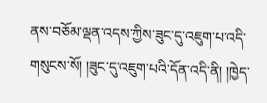ནས་བཅོམ་ལྡན་འདས་ཀྱིས་ཟུང་དུ་འཇུག་པ་འདི་གསུངས་སོ། །ཟུང་དུ་འཇུག་པའི་དོན་འདི་ནི། །ཁྱེད་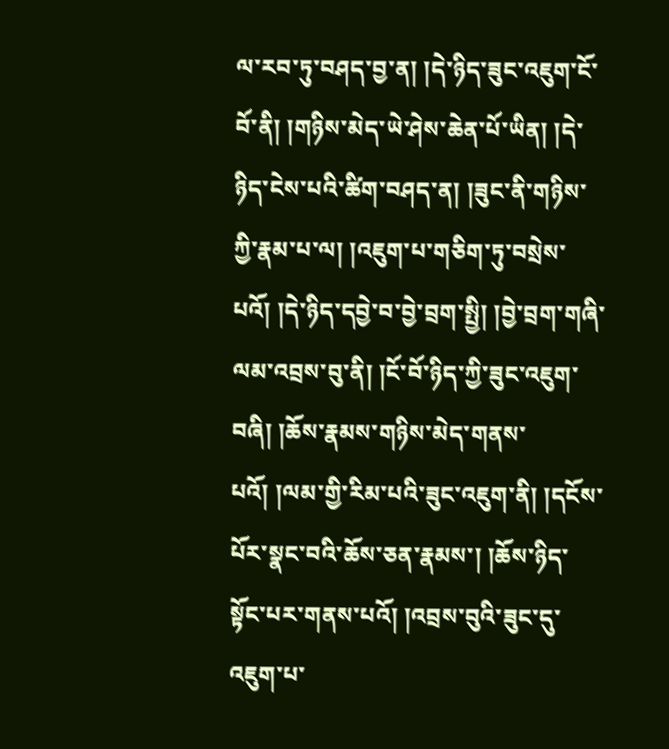ལ་རབ་ཏུ་བཤད་བྱ་ན། །དེ་ཉིད་ཟུང་འཇུག་ངོ་བོ་ནི། །གཉིས་མེད་ཡེ་ཤེས་ཆེན་པོ་ཡིན། །དེ་ཉིད་ངེས་པའི་ཚིག་བཤད་ན། །ཟུང་ནི་གཉིས་ཀྱི་རྣམ་པ་ལ། །འཇུག་པ་གཅིག་ཏུ་བསྲེས་པའོ། །དེ་ཉིད་དབྱེ་བ་བྱེ་བྲག་སྤྱི། །བྱེ་བྲག་གཞི་ལམ་འབྲས་བུ་ནི། །ངོ་བོ་ཉིད་ཀྱི་ཟུང་འཇུག་བཞི། །ཆོས་རྣམས་གཉིས་མེད་གནས་པའོ། །ལམ་གྱི་རིམ་པའི་ཟུང་འཇུག་ནི། །དངོས་པོར་སྣང་བའི་ཆོས་ཅན་རྣམས་། །ཆོས་ཉིད་སྟོང་པར་གནས་པའོ། །འབྲས་བུའི་ཟུང་དུ་འཇུག་པ་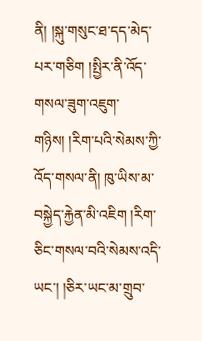ནི། །སྐུ་གསུང་ཐ་དད་མེད་པར་གཅིག །སྤྱིར་ནི་འོད་གསལ་ཟུག་འཇུག་གཉིས། །རིག་པའི་སེམས་ཀྱི་འོད་གསལ་ནི། ཁུ་ཡིས་མ་བསྐྱེད་རྐྱེན་མི་འཇིག །རིག་ཅིང་གསལ་བའི་སེམས་འདི་ཡང་། །ཅིར་ཡང་མ་གྲུབ་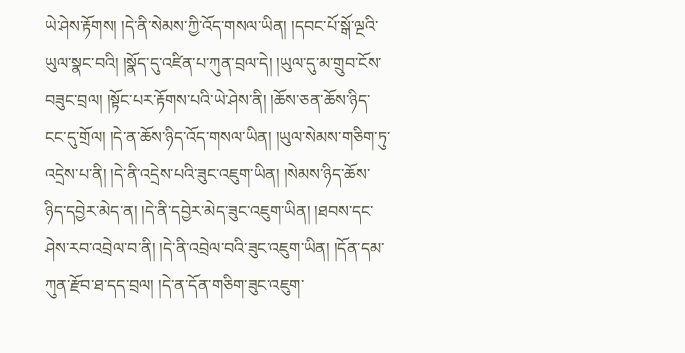ཡེ་ཤེས་རྟོགས། །དེ་ནི་སེམས་ཀྱི་འོད་གསལ་ཡིན། །དབང་པོ་སྒོ་ལྔའི་ཡུལ་སྣང་བའི། །སྣོད་དུ་འཛིན་པ་ཀུན་བྲལ་དེ། །ཡུལ་དུ་མ་གྲུབ་ངོས་བཟུང་བྲལ། །སྟོང་པར་རྟོགས་པའི་ཡེ་ཤེས་ནི། །ཆོས་ཅན་ཆོས་ཉིད་ངང་དུ་གྲོལ། །དེ་ན་ཆོས་ཉིད་འོད་གསལ་ཡིན། །ཡུལ་སེམས་གཅིག་ཏུ་འདྲེས་པ་ནི། །དེ་ནི་འདྲེས་པའི་ཟུང་འཇུག་ཡིན། །སེམས་ཉིད་ཆོས་ཉིད་དབྱེར་མེད་ན། །དེ་ནི་དབྱེར་མེད་ཟུང་འཇུག་ཡིན། །ཐབས་དང་ཤེས་རབ་འབྲེལ་བ་ནི། །དེ་ནི་འབྲེལ་བའི་ཟུང་འཇུག་ཡིན། །དོན་དམ་ཀུན་རྫོབ་ཐ་དད་བྲལ། །དེ་ན་དོན་གཅིག་ཟུང་འཇུག་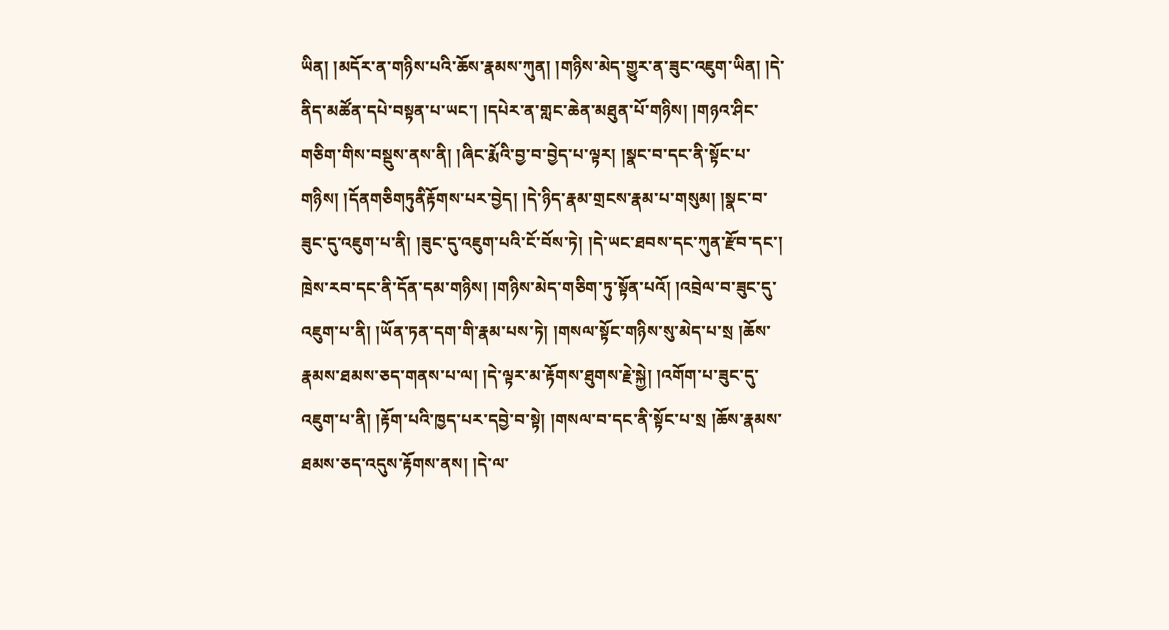ཡིན། །མདོར་ན་གཉིས་པའི་ཆོས་རྣམས་ཀུན། །གཉིས་མེད་གྱུར་ན་ཟུང་འཇུག་ཡིན། །དེ་ནིད་མཚོན་དཔེ་བསྟན་པ་ཡང་། །དཔེར་ན་གླང་ཆེན་མཐུན་པོ་གཉིས། །གཉའ་ཤིང་གཅིག་གིས་བསྡུས་ནས་ནི། །ཞིང་རྨོའི་བྱ་བ་བྱེད་པ་ལྟར། །སྣང་བ་དང་ནི་སྟོང་པ་གཉིས། །དོནགཅིགཏུནིརྟོགས་པར་བྱེད། །དེ་ཉིད་རྣམ་གྲངས་རྣམ་པ་གསུམ། །སྣང་བ་ཟུང་དུ་འཇུག་པ་ནི། །ཟུང་དུ་འཇུག་པའི་ངོ་བོས་ཏེ། །དེ་ཡང་ཐབས་དང་ཀུན་རྫོབ་དང་། ཁྲེས་རབ་དང་ནི་དོན་དམ་གཉིས། །གཉིས་མེད་གཅིག་ཏུ་སྟོན་པའོ། །འབྲེལ་བ་ཟུང་དུ་འཇུག་པ་ནི། །ཡོན་ཏན་དག་གི་རྣམ་པས་ཏེ། །གསལ་སྟོང་གཉིས་སུ་མེད་པ་སྲ །ཆོས་རྣམས་ཐམས་ཅད་གནས་པ་ལ། །དེ་ལྟར་མ་རྟོགས་ཐུགས་རྗེ་སྐྱེ། །འགོག་པ་ཟུང་དུ་འཇུག་པ་ནི། །རྟོག་པའི་ཁྱད་པར་དབྱེ་བ་སྟེ། །གསལ་བ་དང་ནི་སྟོང་པ་སྲ །ཆོས་རྣམས་ཐམས་ཅད་འདུས་རྟོགས་ནས། །དེ་ལ་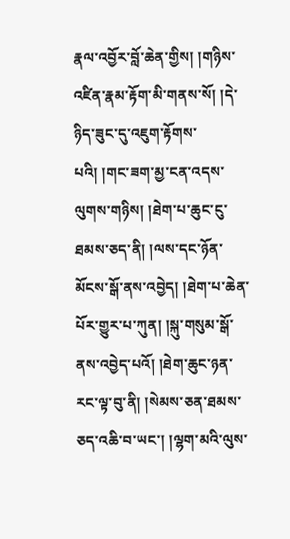རྣལ་འབྱོར་བློ་ཆེན་གྱིས། །གཉིས་འཛིན་རྣམ་རྟོག་མི་གནས་སོ། །དེ་ཉིད་ཟུང་དུ་འཇུག་རྟོགས་པའི། །གང་ཟག་མྱ་ངན་འདས་ལུགས་གཉིས། །ཐེག་པ་ཆུང་ངུ་ཐམས་ཅད་ནི། །ལས་དང་ཉོན་མོངས་སྒོ་ནས་འབྱེད། །ཐེག་པ་ཆེན་པོར་གྱུར་པ་ཀུན། །སྐུ་གསུམ་སྒོ་ནས་འབྱེད་པའོ། །ཐེག་ཆུང་ཉན་རང་ལྟ་བུ་ནི། །སེམས་ཅན་ཐམས་ཅད་འཆི་བ་ཡང་། །ལྷག་མའི་ལུས་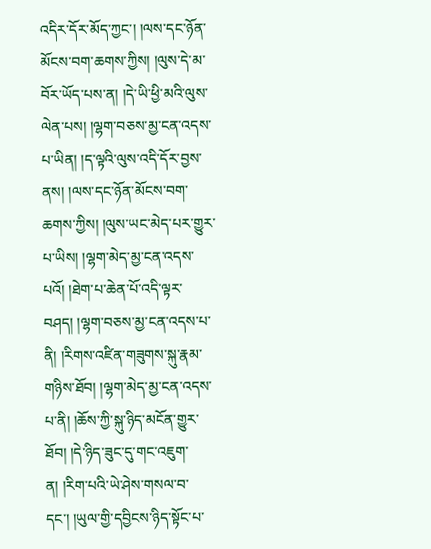འདིར་དོར་མོད་ཀྱང་། །ལས་དང་ཉོན་མོངས་བག་ཆགས་ཀྱིས། །ལུས་དེ་མ་བོར་ཡོད་པས་ན། །དེ་ཡི་ཕྱི་མའི་ལུས་ལེན་པས། །ལྷག་བཅས་མྱ་ངན་འདས་པ་ཡིན། །ད་ལྟའི་ལུས་འདི་དོར་བྱས་ནས། །ལས་དང་ཉོན་མོངས་བག་ཆགས་ཀྱིས། །ལུས་ཡང་མེད་པར་གྱུར་པ་ཡིས། །ལྷག་མེད་མྱ་ངན་འདས་པའོ། །ཐེག་པ་ཆེན་པོ་འདི་ལྟར་བཤད། །ལྷག་བཅས་མྱ་ངན་འདས་པ་ནི། །རིགས་འཛིན་གཟུགས་སྐུ་རྣམ་གཉིས་ཐོབ། །ལྷག་མེད་མྱ་ངན་འདས་པ་ནི། །ཆོས་ཀྱི་སྐུ་ཉིད་མངོན་གྱུར་ཐོབ། །དེ་ཉིད་ཟུང་དུ་གང་འཇུག་ན། །རིག་པའི་ཡེ་ཤེས་གསལ་བ་དང་། །ཡུལ་གྱི་དབྱིངས་ཉིད་སྟོང་པ་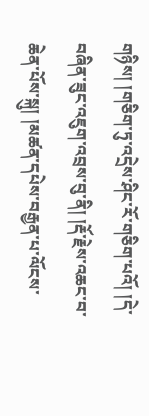གཉིས། །གཅིག་ཏུ་འདྲེས་ཤིང་རོ་གཅིག་པའོ། །དེ་བཞིན་ཟུང་འཇུག་འབྲས་བུ་ནི། །རྡོ་རྗེས་འཆང་བ་ཆེན་པོས་སྐུ། །མཚན་དཔེས་བརྒྱན་པ་ལོངས་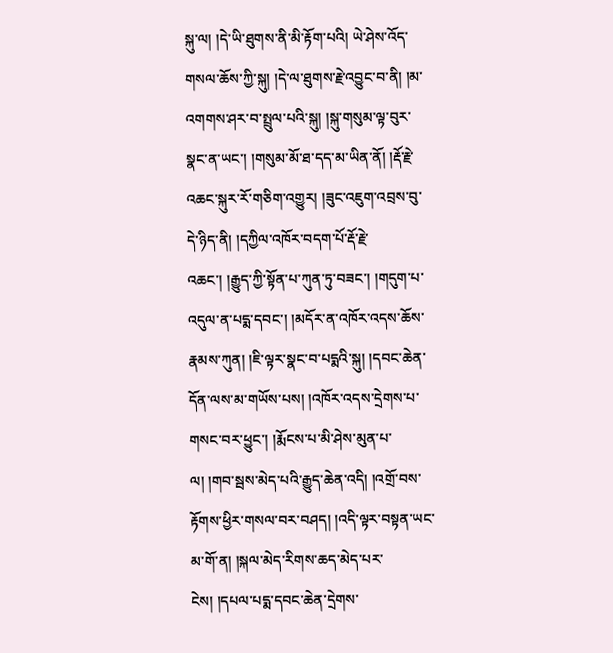སྐུ་ལ། །དེ་ཡི་ཐུགས་ནི་མི་རྟོག་པའི། ཡེ་ཤེས་འོད་གསལ་ཆོས་ཀྱི་སྐུ། །དེ་ལ་ཐུགས་རྗེ་འབྱུང་བ་ནི། །མ་འགགས་ཤར་བ་སྤྲུལ་པའི་སྐུ། །སྐུ་གསུམ་ལྟ་བུར་སྣང་ན་ཡང་། །གསུམ་མོ་ཐ་དད་མ་ཡིན་ནོ། །རྡོ་རྗེ་འཆང་སྐུར་རོ་གཅིག་འགྱུར། །ཟུང་འཇུག་འབྲས་བུ་དེ་ཉིད་ནི། །དཀྱིལ་འཁོར་བདག་པོ་རྡོ་རྗེ་འཆང་། །རྒྱུད་ཀྱི་སྟོན་པ་ཀུན་ཏུ་བཟང་། །གདུག་པ་འདུལ་ན་པདྨ་དབང་། །མདོར་ན་འཁོར་འདས་ཆོས་རྣམས་ཀུན། །ཇི་ལྟར་སྣང་བ་པདྨའི་སྐུ། །དབང་ཆེན་དོན་ལས་མ་གཡོས་པས། །འཁོར་འདས་དྲེགས་པ་གསང་བར་ཕྱུང་། །རྨོངས་པ་མི་ཤེས་མུན་པ་ལ། །གབ་སྦས་མེད་པའི་རྒྱུད་ཆེན་འདི། །འགྲོ་བས་རྟོགས་ཕྱིར་གསལ་བར་བཤད། །འདི་ལྟར་བསྟན་ཡང་མ་གོ་ན། །སྐལ་མེད་རིགས་ཆད་མེད་པར་ངེས། །དཔལ་པདྨ་དབང་ཆེན་དྲེགས་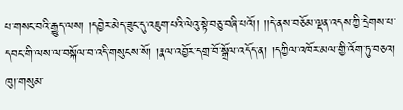པ་གསང་བའི་རྒྱུད་ལས། །དབྱེར་མེད་ཟུང་དུ་འཇུག་པའི་ལེའུ་སྟེ་བཅུ་བཞི་པའོ།། །།དེ་ནས་བཅོམ་ལྡན་འདས་ཀྱི་དྲེགས་པ་དབང་གི་ལས་ལ་བསྐོལ་བ་འདི་གསུངས་སོ། །རྣལ་འབྱོར་དགྲ་བོ་སྒྲོལ་འདོད་ན། །དཀྱིལ་འཁོར་མལ་གྱི་འོག་ཏུ་བཅའ། ཁུ།་གསུམ་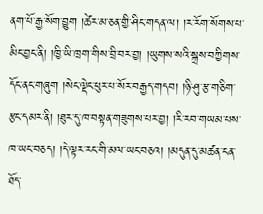ནག་པོ་རྒྱ་སོག་བྱུག །ཚེར་མ་ཅན་གྱི་ཤིང་གདན་ལ། །ར་རོག་སོགས་པ་མིང་བྱང་ནི། །ཁྱི་ཡི་ཁྲག་གིས་བྲི་བར་བྱ། །ཡུགས་སའི་སྐྲས་བཀྱིགས་དོང་ནང་གཞུག །སེང་ལྡེང་ཕུར་པ་སོར་བརྒྱད་གདབ། །ཉི་ཤུ་རྩ་གཅིག་རྩང་དམར་ནི། །ཐུར་དུ་ཁ་བསྟན་གཟུགས་པར་བྱ། །རི་རབ་གཡམ་པས་ཁ་ཡང་བཅད། །དེ་ལྟར་རང་གི་མལ་ཡང་བཅའ། །མདུན་དུ་མཚན་ངན་ཐོད་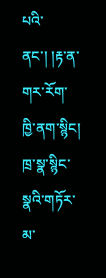པའི་ནང་། །རྟ་ན་གར་རོག་ཁྱི་ནག་སྙིང། ཁྲ་སྣ་སྙིང་སྣའི་གཏོར་མ་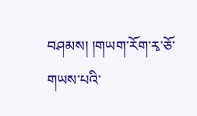བཤམས། །གཡག་རོག་རྭ་ཅོ་གཡས་པའི་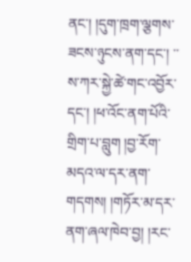ནང་། །དུག་ཁྲག་ལྕགས་ཟངས་ཉུངས་ནག་དང་། ་་ས་ཀར་སྐྱེ་ཚེ་གང་འབྱོར་དང་། །ཕ་འོང་ནག་པོའི་གྲིག་པ་བླུག །བྱ་རོག་མདའ་ལ་དར་ནག་གདགས། །གཏོར་མ་དར་ནག་ཞལ་ཁེབ་བྱ། །རང་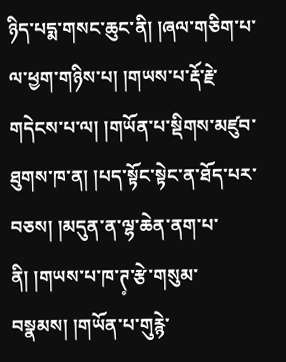ཉིད་པདྨ་གསང་ཆུང་ནི། །ཞལ་གཅིག་པ་ལ་ཕྱག་གཉིས་པ། །གཡས་པ་རྡོ་རྗེ་གདེངས་པ་ལ། །གཡོན་པ་སྡིགས་མཛུབ་ཐུགས་ཁ་ན། །པད་སྟོང་སྟེང་ན་ཐོད་པར་བཅས། །མདུན་ན་ལྷ་ཆེན་ནག་པ་ནི། །གཡས་པ་ཁ་ཊ༷་རྩེ་གསུམ་བསྣམས། །གཡོན་པ་གུརྙེ་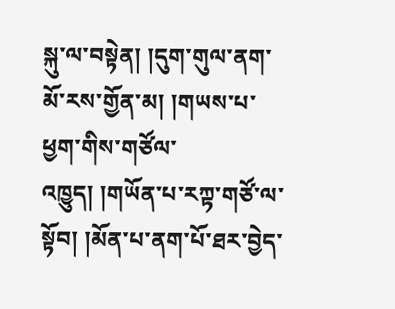སྐུ་ལ་བསྟེན། །དུག་གུལ་ནག་མོ་རས་གྱོན་མ། །གཡས་པ་ཕྱག་གིས་གཙོལ་འཁྱུད། །གཡོན་པ་རཀྟ་གཙོ་ལ་སྟོབ། །མོན་པ་ནག་པོ་ཐར་བྱེད་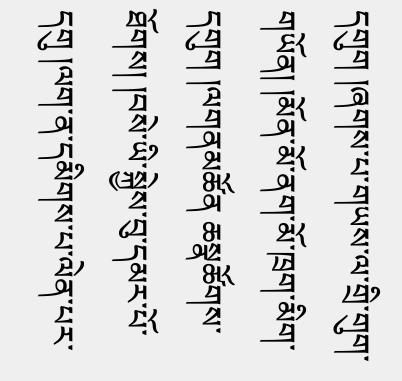དགུག །ཞགས་པ་གཡས་ལ་གྲི་གུག་གཡོན། །མོན་མོ་ནག་མོ་ཁྲག་མིག་དགུག །ལགནམཚོན ཆསྣཚོགས་ཐོགས། །བསེ་ཡི་སྐྱེས་བུ་དམར་པོ་དགུ །ལག་ན་དམིགས་པ་ལེན་པར་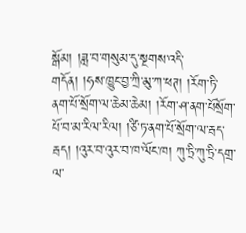སྒོམ། །ཟླ་བ་གསུམ་དུ་སྔགས་འདི་གདོན། །ཧས་ཁྱུང་བྱ་ཀྲི་མུ་ཀ་ཕཊ། །རོག་ཏི་ནག་པོ་སྲོག་ལ་ཆེམ་ཆེམ། །རོག་ཤ་ནག་པོསྲོག་པོ་བ་མ་རིལ་རིལ། །ཙི་ཏ་ནག་པོ་སྲོག་ལ་རྦད་རྦད། །འུར་བ་འུར་བ་ཁ་ལོང་ཁ། ཀུ་ཏྲི་ཀུ་ཏྲི་དགྲ་ལ་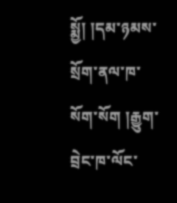སྨྱོ། །དམ་ཉམས་སྲོག་ནལ་ཁ་སོག་སོག །རྒྱུག་བྲེང་ཁ་ལོང་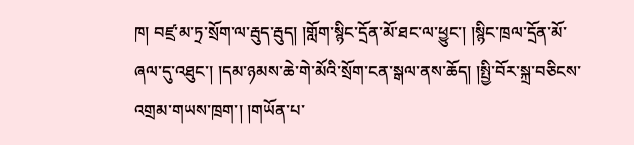ཁ། བཛྲ་མ་ཏྲ་སྲོག་ལ་རྦུད་རྦུད། །གློག་སྙིང་དྲོན་མོ་ཐང་ལ་ཕྱུང་། །སྙིང་ཁྲལ་དྲོན་མོ་ཞལ་དུ་འཐུང་། །དམ་ཉམས་ཆེ་གེ་མོའི་སྲོག་ངན་སྒལ་ནས་ཆོད། །སྤྱི་བོར་སྐྲ་བཅིངས་འགྲམ་གཡས་ཁྲག་། །གཡོན་པ་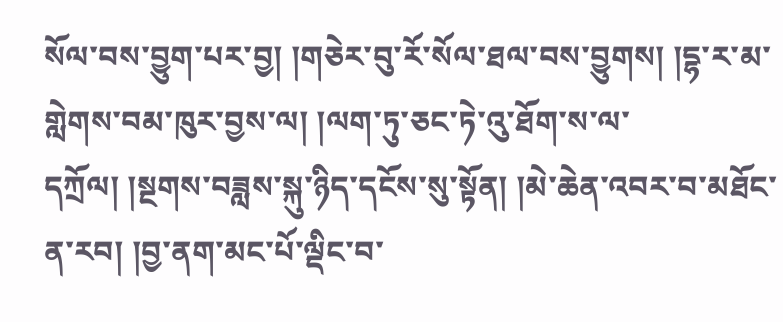སོལ་བས་བྱུག་པར་བྱ། །གཅེར་བུ་རོ་སོལ་ཐལ་བས་བྱུགས། །དྷ་ར་མ་གླེགས་བམ་ཁུར་བྱས་ལ། །ལག་ཏུ་ཅང་ཏེ་འུ་ཐོག་ས་ལ་དཀྲོལ། །སྔགས་བཟླས་སྐུ་ཉིད་དངོས་སུ་སྟོན། །མེ་ཆེན་འབར་བ་མཐོང་ན་རབ། །བྱ་ནག་མང་པོ་ལྡིང་བ་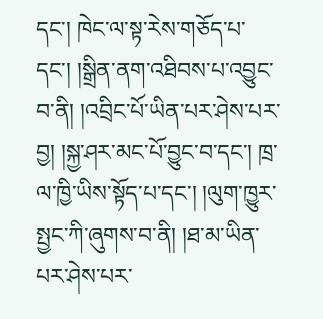དང་། ཁེང་ལ་སྟ་རེས་གཅོད་པ་དང་། །སྒྲིན་ནག་འཐིབས་པ་འབྱུང་བ་ནི། །འབྲིང་པོ་ཡིན་པར་ཤེས་པར་བྱ། །སྐྱ་ཤར་མང་པོ་བྱུང་བ་དང་། ཁྲ་ལ་ཁྱི་ཡིས་སྟོད་པ་དང་། །ལུག་ཁྱུར་སྤྱང་ཀི་ཞུགས་བ་ནི། །ཐ་མ་ཡིན་པར་ཤེས་པར་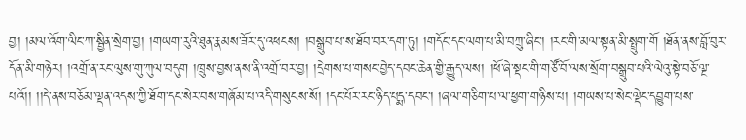བྱ། །མལ་འོག་ལིང་ཀ་སྦྱིན་སྲེག་བྱ། །གཡག་རུའི་ཐུན་རྣམས་ཟོར་དུ་འཕངས། །བསྒྲུབ་པ་ས་ཐོབ་བར་དག་ཏུ། །གདོང་དང་ལག་པ་མི་བཀྲུ་ཞིང་། །རང་གི་མལ་སྟན་མི་སྤྲུག་གོ །ཐོན་ནས་བློ་བུར་དོན་མི་གཉེར། །འགྲོ་ན་རང་ལུས་གུ་ཀུལ་བདུག །ཁྲུས་བྱས་ནས་ནི་འགྲོ་བར་བྱ། །དྲེགས་པ་གསང་བྱེད་དབང་ཆེན་གྱི་རྒྱུད་ལས། །ཕོ་ཞེ་སྡང་གི་གཙོ་བོ་ལས་སྲོག་བསྒྲུབ་པའི་ལེའུ་སྟེ་བཅོ་ལྔ་པའོ།། །།དེ་ནས་བཅོམ་ལྡན་འདས་ཀྱི་ཐོག་དང་སེར་བས་གཞོམ་པ་འདི་གསུངས་སོ། །དང་པོར་རང་ཉིད་པདྨ་དབང་། །ཞལ་གཅིག་པ་ལ་ཕྱག་གཉིས་པ། །གཡས་པ་སེང་ལྡེང་དབྱུག་པས་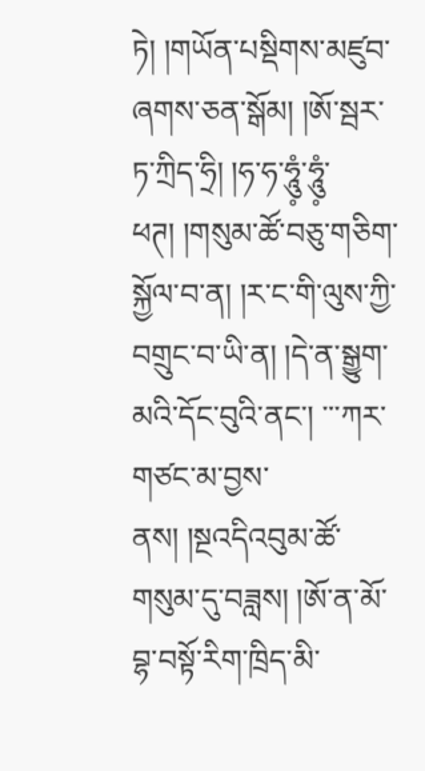ཏེ། །གཡོན་པསྡིགས་མཛུབ་ཞགས་ཅན་སྒོམ། །ཨོ་སྦར་ཏ་ཀྲིད་ཧྲི། །ཧ་ཧ་ཧཱུཾ༷་ཧཱུཾ༷་ཕཊ། །གསུམ་ཚོ་བཅུ་གཅིག་སྐྱོལ་བ་ན། །ར་ང་གི་ལུས་ཀྱི་བགྲུང་བ་ཡི་ན། །དེ་ན་སྒྱུག་མའི་དོང་བུའི་ནང་། ་་་ཀར་གཙང་མ་བྱས་ནས། །སྔའདིའབུམ་ཚོ་གསུམ་དུ་བཟླས། །ཨོ་ན་མོ་བྷ་བསྟོ་རིག་ཁྲིད་མི་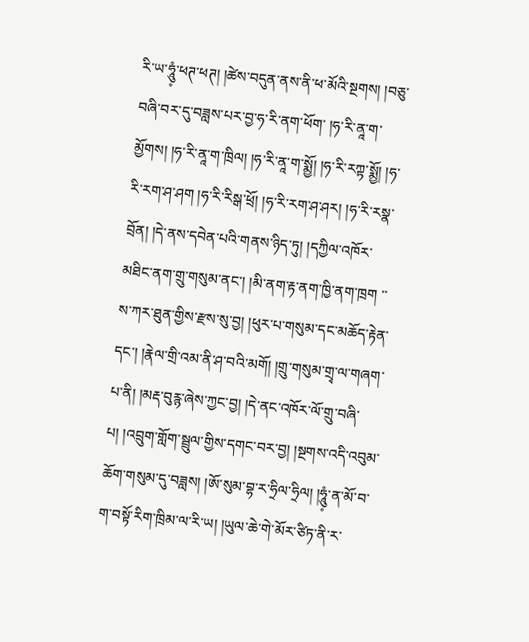རི་ཡ་ཧཱུཾ༷་ཕཊ་ཕཊ། །ཚེས་བདུན་ནས་ནི་ཕ་མོའི་སྔགས། །བཅུ་བཞི་བར་དུ་བཟླས་པར་བྱ་ཧ་རི་ནག་ཕོག་ །ཧ་རི་ནཱ་ག་མྱོགས། །ཧ་རི་ནཱ་ག་ཁྲིལ། །ཧ་རི་ནཱ་ག་སྨྱོ། །ཧ་རི་རཀྟ་སྨྱོ། །ཧ་རི་རག་ཤ་ཤག །ཧ་རི་རིསྒ་ཕྲོ། །ཧ་རི་རག་ཤ་ཤར། །ཧ་རི་རསྣ་བྲོན། །དེ་ནས་དབེན་པའི་གནས་ཉིད་ཏུ། །དཀྱིལ་འཁོར་མཐིང་ནག་གྲུ་གསུམ་ནང་། །མི་ནག་རྟ་ནག་ཁྱི་ནག་ཁྲག ་་ས་ཀར་ཐུན་གྱིས་རྫས་སུ་བྱ། །ཕུར་པ་གསུམ་དང་མཆོད་རྟེན་དང་། །རྣེལ་གྲི་འམ་ནི་ཤ་བའི་མགོ། །གྲུ་གསུམ་གྲྭ་ལ་གཞག་པ་ནི། །མརྡ་བུརྙ་ཞེས་ཀྱང་བྱ། །དེ་ནང་འཁོར་ལོ་གྲུ་བཞི་པ། །འབྲུག་གློག་སྦྲུལ་གྱིས་དགང་བར་བྱ། །སྔགས་འདི་འབུམ་ཆོག་གསུམ་དུ་བཟླས། །ཨོ་སུམ་བྷ་ར་ཧྲིལ་ཧྲིལ། །ཧཱུཾ༷་ན་མོ་བ་ག་བསྟོ་རིག་ཁྲིམ་ལ་རི་ཡ། །ཡུལ་ཆེ་གེ་མོར་ཙིཏ་ནི་ར་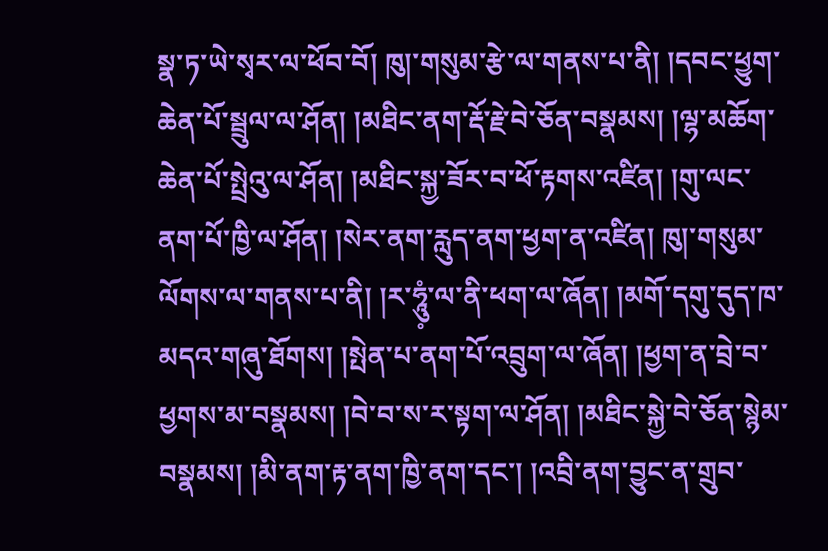སྣ་ཏ་ཡེ་སྭར་ལ་ཕོབ་བོ། ཁུ།་གསུམ་རྩེ་ལ་གནས་པ་ནི། །དབང་ཕྱུག་ཆེན་པོ་སྦྲུལ་ལ་ཤོན། །མཐིང་ནག་རྡོ་རྗེ་བེ་ཅོན་བསྣམས། །ལྷ་མཆོག་ཆེན་པོ་སྤྲེའུ་ལ་ཤོན། །མཐིང་སྐྱ་ཟོར་བ་ཕོ་རྟགས་འཛིན། །གུ་ལང་ནག་པོ་ཁྱི་ལ་ཤོན། །སེར་ནག་རླུད་ནག་ཕྱག་ན་འཛིན། ཁུ།་གསུམ་ལོགས་ལ་གནས་པ་ནི། །ར་ཧཱུཾ༷་ལ་ནི་ཕག་ལ་ཞོན། །མགོ་དགུ་དུད་ཁ་མདའ་གཞུ་ཐོགས། །སྤེན་པ་ནག་པོ་འབྲུག་ལ་ཞོན། །ཕྱག་ན་བྲེ་བ་ཕྱགས་མ་བསྣམས། །བེ་བ་ས་ར་སྟག་ལ་ཤོན། །མཐིང་སྐྱེ་བེ་ཅོན་སྙེམ་བསྣམས། །མི་ནག་རྟ་ནག་ཁྱི་ནག་དང་། །འབྲི་ནག་བྱུང་ན་གྲུབ་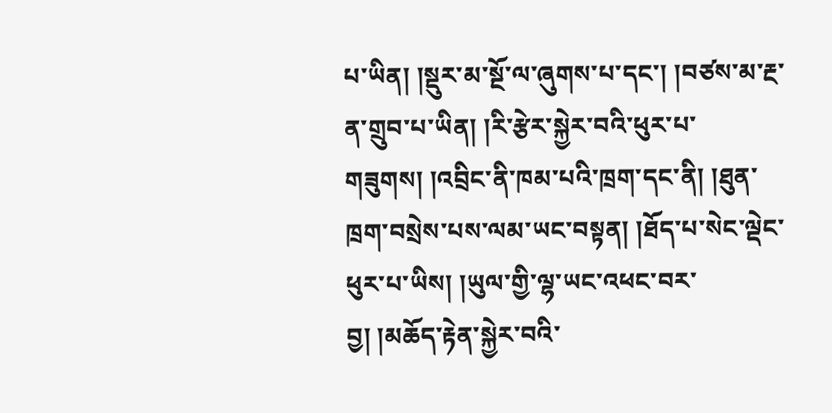པ་ཡིན། །སྡུར་མ་སྔོ་ལ་ཞུགས་པ་དང་། །བཙས་མ་རྔ་ན་གྲུབ་པ་ཡིན། །རི་རྩེར་སྐྱེར་བའི་ཕུར་པ་གཟུགས། །འབྲིང་ནི་ཁམ་པའི་ཁྲག་དང་ནི། །ཐུན་ཁྲག་བསྲེས་པས་ལམ་ཡང་བསྟན། །ཐོད་པ་སེང་ལྡེང་ཕུར་པ་ཡིས། །ཡུལ་གྱི་ལྷ་ཡང་འཕང་བར་བྱ། །མཆོད་རྟེན་སྐྱེར་བའི་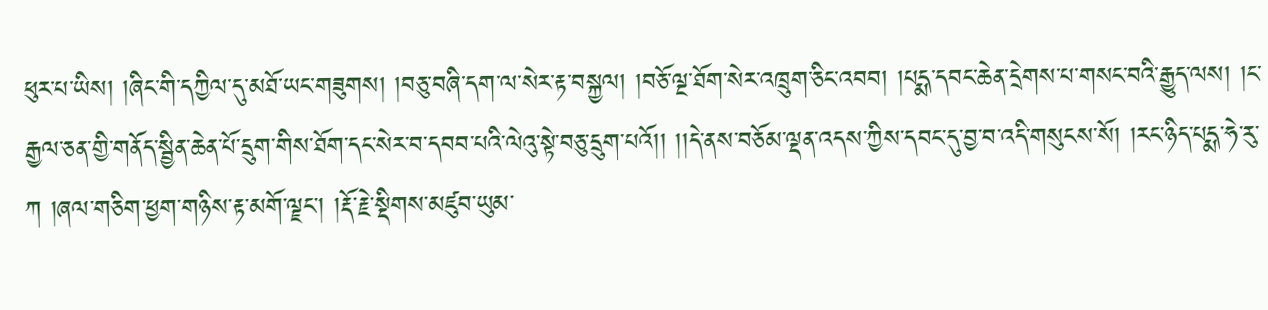ཕུར་པ་ཡིས། །ཞིང་གི་དཀྱིལ་དུ་མཐོ་ཡང་གཟུགས། །བཅུ་བཞི་དག་ལ་སེར་རྟ་བསྐྱལ། །བཅོ་ལྔ་ཐོག་སེར་འཁྲུག་ཅིང་འབབ། །པདྨ་དབང་ཆེན་དྲེགས་པ་གསང་བའི་རྒྱུད་ལས། །ང་རྒྱལ་ཅན་གྱི་གནོད་སྦྱིན་ཆེན་པོ་དྲུག་གིས་ཐོག་དང་སེར་བ་དབབ་པའི་ལེའུ་སྟེ་བཅུ་དྲུག་པའོ།། །།དེ་ནས་བཅོམ་ལྡན་འདས་ཀྱིས་དབང་དུ་བྱ་བ་འདི་གསུངས་སོ། །རང་ཉིད་པདྨ་ཧེ་རུ་ཀ །ཞལ་གཅིག་ཕྱག་གཉིས་རྟ་མགོ་ལྗང་། །རྡོ་རྗེ་སྡིགས་མཛུབ་ཡུམ་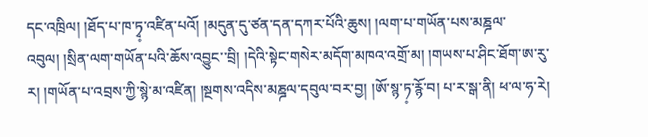དང་འཁྲིལ། །ཐོད་པ་ཁ་ཏྭ༷་འཛིན་པའོ། །མདུན་དུ་ཙན་དན་དཀར་པོའི་ཆུས། །ལག་པ་གཡོན་པས་མཎྜལ་འབུལ། །སྲིན་ལག་གཡོན་པའི་ཆོས་འབྱུང་་བྲི། །དེའི་སྟེང་གསེར་མདོག་མཁའ་འགྲོ་མ། །གཡས་པ་ཤིང་ཐོག་ཨ་རུ་ར། །གཡོན་པ་འབྲས་ཀྱི་སྙེ་མ་འཛིན། །སྔགས་འདིས་མཎྜལ་དབུལ་བར་བྱ། །ཨོ་སྙ་ཏ༷་རྙོ་བ། པ་ར་སྒ་ནི། ཕ་ལ་ཧ་རེ།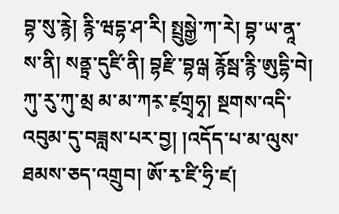བྷ་སུ་རྙེ། རྙི་ཝདྷ་ཤ་རི། སྤྲུསྒྱེ་ཀ་རེ། བྷ་ཡ་ནཱ་ས་ནི། སནྟྲ་དུཛི་ནི། བྷརྫི་བྷལྒ རྙོསྦ་རྙི་ཨུདྷི་བེ། ཀུ་རུ་ཀུ་མྲ མ་མ་ཀར༷་ཛ༷གྲྭཧྭ། སྔགས་འདི་འབུམ་དུ་བཟླས་པར་བྱ། །འདོད་པ་མ་ལུས་ཐམས་ཅད་འགྲུབ། ཨོ་རྭ་ཛི་ཧྲི་ཛ།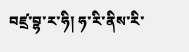བཛྲ་བྷ་ར་ཧི། ཧ་རི་ནིས་རི་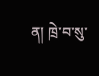ན། ཁྲེ་བ་སུ་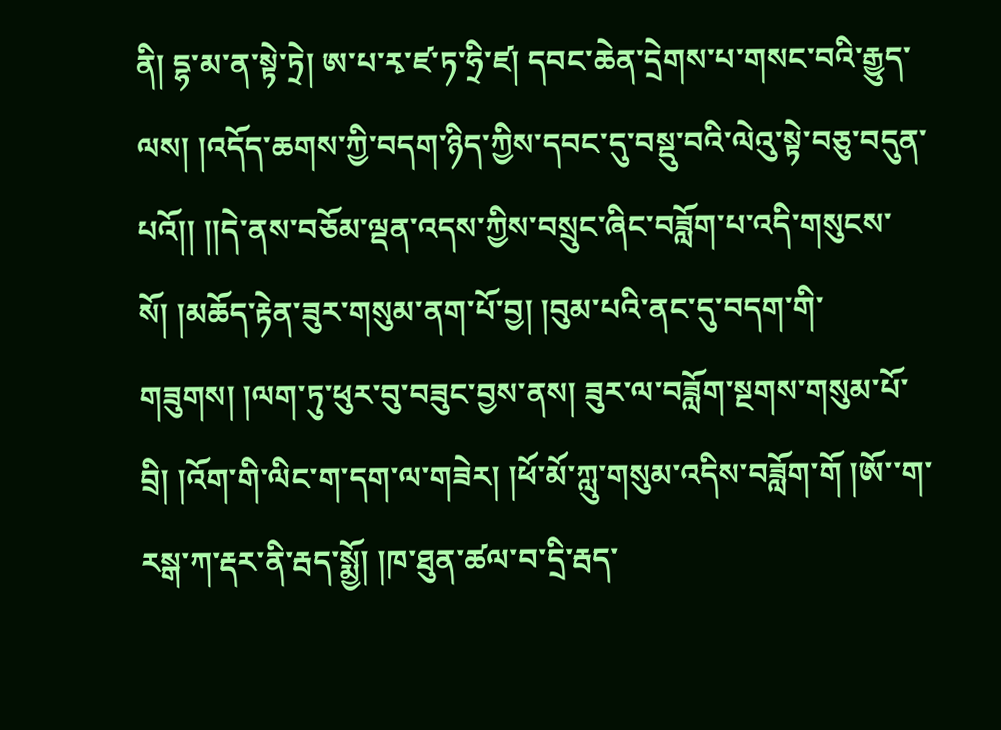ནི། དྷ་མ་ན་སྟེ་ཏྲེ། ཨ་པ་རྭ་ཛ་ཏ་ཧྲི་ཛ། དབང་ཆེན་དྲེགས་པ་གསང་བའི་རྒྱུད་ལས། །འདོད་ཆགས་ཀྱི་བདག་ཉིད་ཀྱིས་དབང་དུ་བསྡུ་བའི་ལེའུ་སྟེ་བཅུ་བདུན་པའོ།། །།དེ་ནས་བཅོམ་ལྡན་འདས་ཀྱིས་བསྲུང་ཞིང་བཟློག་པ་འདི་གསུངས་སོ། །མཆོད་རྟེན་ཟུར་གསུམ་ནག་པོ་བྱ། །བུམ་པའི་ནང་དུ་བདག་གི་གཟུགས། །ལག་ཏུ་ཕུར་བུ་བཟུང་བྱས་ནས། ཟུར་ལ་བཟློག་སྔགས་གསུམ་པོ་བྲི། །འོག་གི་ལིང་ག་དག་ལ་གཟེར། །ཕོ་མོ་ཀླུ་གསུམ་འདིས་བཟློག་གོ །ཨོ་་ག་རསྒ་ཀ་རྡར་ནི་རྦད་སྨྱོ། །ཁ་ཐུན་ཚལ་བ་དྲི་རྦད་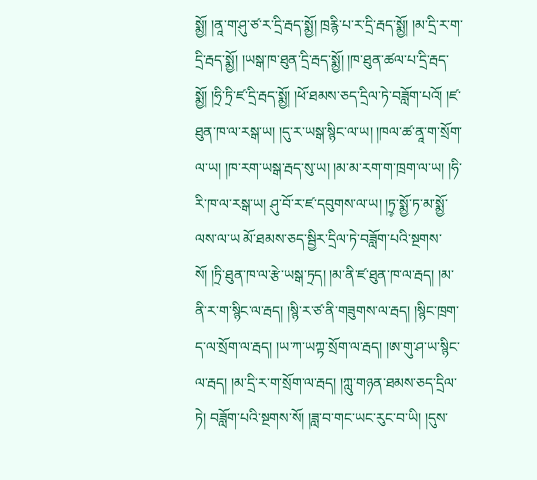སྨྱོ། །ནཱ་ག་ཤུ་ཙ་ར་དྲི་རྦད་སྨྱོ། ཁྲརྙི་པ་ར་དྲི་རྦད་སྨྱོ། །མ་དྲི་ར་ག་དྲི་རྦད་སྨྱོ། །ཡསྒ་ཁ་ཐུན་དྲི་རྦད་སྨྱོ། །ཁ་ཐུན་ཚལ་པ་དྲི་རྦད་སྨྱོ། །ཧྲི་ཏྲི་ཛ་དྲི་རྦད་སྨྱོ། །ཕོ་ཐམས་ཅད་དྲིལ་ཏེ་བཟློག་པའོ། །ཛ་ཐུན་ཁ་ལ་རསྒ་ཡ། །དུ་ར་ཡསྒ་སྙིང་ལ་ཡ། །ཁལ་ཚ་ནཱ་ག་སྲོག་ལ་ཡ། །ཁ་རག་ཡསྒ་རྦད་སུ་ཡ། །མ་མ་རག་ག་ཁྲག་ལ་ཡ། །ཧི་རི་ཁ་ལ་རསྒ་ཡ། ཤུ་བོ་ར་ཛ་དབུགས་ལ་ཡ། །ཏྲ༷་སྨྱོ་ཏ་མ་སྨྱོ་ལས་ལ་ཡ མོ་ཐམས་ཅད་སྦྱིར་དྲིལ་ཏེ་བཟློག་པའི་སྔགས་སོ། །ཏྲི་ཐུན་ཁ་ལ་རྩེ་ཡསྒ་ཏྲད། །མ་ནི་ཛ་ཐུན་ཁ་ལ་རྦད། །མ་ནི་ར་ག་སྙིང་ལ་རྦད། །སྙི་ར་ཙ་ནི་གཟུགས་ལ་རྦད། །སྙིང་ཁྲག་ད་ལ་སྲོག་ལ་རྦད། །ཡ་ཀ་ཡཀྟ་སྲོག་ལ་རྦད། །ཨ་གུ་ཤ་ཡ་སྙིང་ལ་རྦད། །མ་དྲི་ར་ག་སྲོག་ལ་རྦད། །ཀླུ་གཉན་ཐམས་ཅད་དྲིལ་ཏེ། བཟློག་པའི་སྔགས་སོ། །ཟླ་བ་གང་ཡང་རུང་བ་ཡི། །དུས་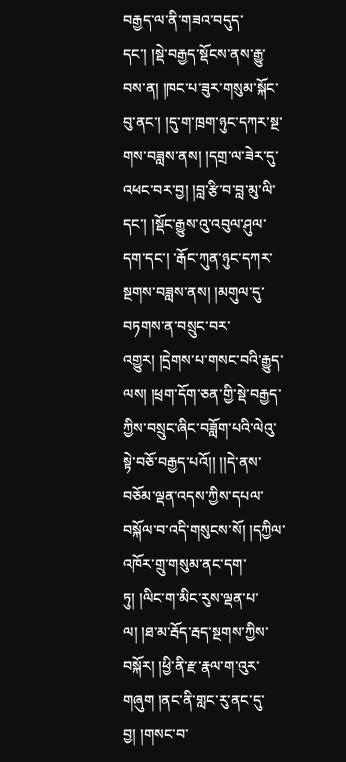བརྒྱད་ལ་ནི་གཟའ་བདུད་དང་། །སྡེ་བརྒྱད་སྡོངས་ནས་རྒྱུ་བས་ན། །ཁང་པ་ཟུར་གསུམ་སྐོང་བུ་ནང་། །དུ་ག་ཁྲག་ཉུང་དཀར་སྔ་གས་བཟླས་ནས། །དགྲ་ལ་ཟེར་དུ་འཕང་བར་བྱ། །བླ་རྩི་བ་བླ་མུ་ལི་དང་། །སྡོང་རྒྱུས་འུ་འབུལ་ཤུལ་དག་དང་། ་རྒོང་ཀུན་ཉུང་དཀར་སྔགས་བཟླས་ནས། །མགུལ་དུ་བཏགས་ན་བསྲུང་བར་འགྱུར། །དྲེགས་པ་གསང་བའི་རྒྱུད་ལས། །ཕྲག་དོག་ཅན་གྱི་སྡེ་བརྒྱད་ཀྱིས་བསྲུང་ཞིང་བཟློག་པའི་ལེའུ་སྟེ་བཅོ་བརྒྱད་པའོ།། །།དེ་ནས་བཅོམ་ལྡན་འདས་ཀྱིས་དཔལ་བསྐོལ་བ་འདི་གསུངས་སོ། །དཀྱིལ་འཁོར་གྲུ་གསུམ་ནང་དག་ཏུ། །ལིང་ག་མིང་རུས་ལྡན་པ་ལ། །ཐ་མ་རྦོད་རྦད་སྔགས་ཀྱིས་བསྐོར། །ཕྱི་ནི་རྫ་རྣལ་ག་འུར་གཞུག །ནང་ནི་གླང་རུ་ནང་དུ་བྱ། །གསང་བ་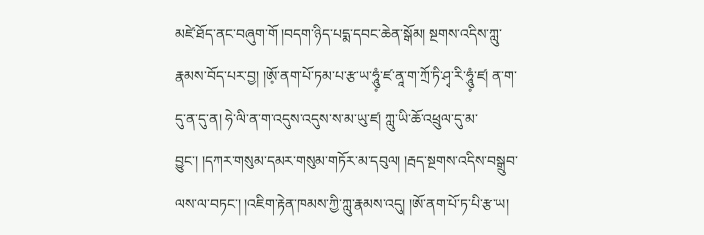མཛེ་ཐོད་ནང་བཞུག་གོ །བདག་ཉིད་པདྨ་དབང་ཆེན་སྒོམ། སྔགས་འདིས་ཀླུ་རྣམས་བོད་པར་བྱ། །ཨོ༷་ནག་པོ་ཏམ་པ་རྩ་ཡ་ཧཱུཾ༷་ཛ་ནཱ་ག་ཀྲོ་ཏི་ཤྭ་རི་ཧཱུཾ༷་ཛ། ན་ག་དུ་ན་དུ་ན། ཧེ་ལི་ན་ག་འདུས་འདུས་ས་མ་ཡུ་ཛ། ཀླུ་ཡི་ཆོ་འཕྲུལ་དུ་མ་བྱུང་། །དཀར་གསུམ་དམར་གསུམ་གཏོར་མ་དབུལ། །རྦད་སྔགས་འདིས་བསྒྲུབ་ལས་ལ་བཏང་། །འཇིག་རྟེན་ཁམས་ཀྱི་ཀླུ་རྣམས་འདུ། །ཨོ་ནག་པོ་ཏ་པི་རྩ་ཡ།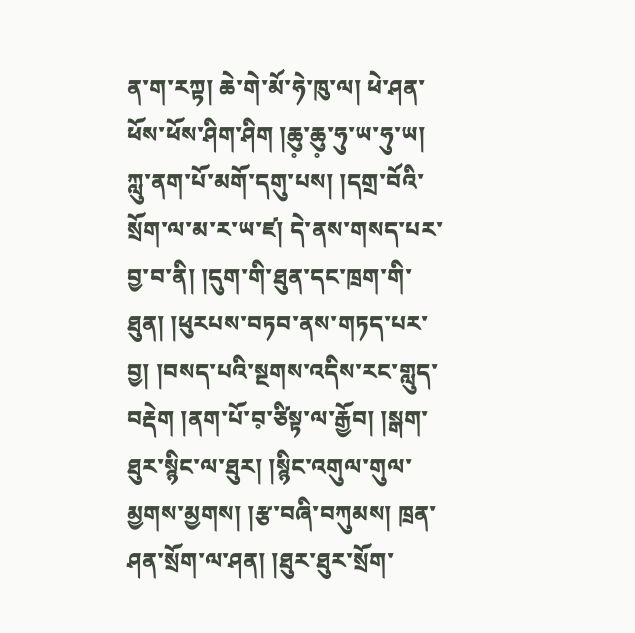ན་ག་རཀྟ། ཆེ་གེ་མོ་ཧེ་ཁུ་ལ། ཕེ་ཤན་ཕོས་ཕོས་ཤིག་ཤིག །ཆུ༷་ཆུ༷་ཧུ་ཡ་ཧུ་ཡ། ཀླུ་ནག་པོ་མགོ་དགུ་པས། །དགྲ་བོའི་སྲོག་ལ་མ་ར་ཡ་ཛ། དེ་ནས་གསད་པར་བྱ་བ་ནི། །དུག་གི་ཐུན་དང་ཁྲག་གི་ཐུན། །ཕུརཔས་བཏབ་ནས་གཏད་པར་བྱ། །བསད་པའི་སྔགས་འདིས་རང་གླུད་བརྡེག །ནག་པོ་བ༷་ཙིསྟ་ལ་རྒྱོབ། །སྒག་ཐུར་སྙིང་ལ་ཐུར། །སྙིང་འགུལ་གུལ་མྱགས་མྱགས། །རྩ་བཞི་བཀུམས། ཁྲན་ཤན་སྲོག་ལ་ཤན། །ཐུར་ཐུར་སྲོག་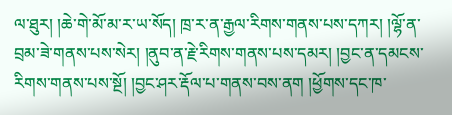ལ་ཐུར། །ཆེ་གེ་མོ་མ་ར་ཡ་སོད། ཁྲ་ར་ན་རྒྱལ་རིགས་གནས་པས་དཀར། །ལྷོ་ན་བྲམ་ཟེ་གནས་པས་སེར། །ནུབ་ན་རྗེ་རིགས་གནས་པས་དམར། །བྱང་ན་དམངས་རིགས་གནས་པས་སྔོ། །བྱང་ཤར་རྡོལ་པ་གནས་བས་ནག །ཕྱོགས་དང་ཁ་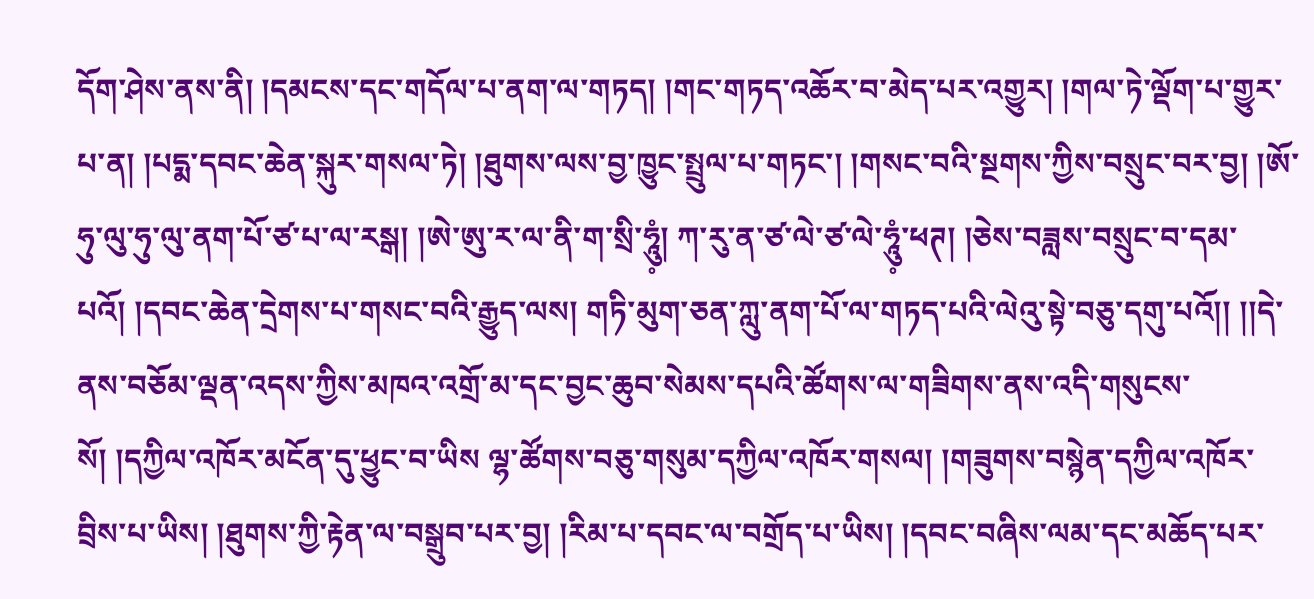དོག་ཤེས་ནས་ནི། །དམངས་དང་གདོལ་པ་ནག་ལ་གཏད། །གང་གཏད་འཆོར་བ་མེད་པར་འགྱུར། །གལ་ཏེ་ལྡོག་པ་གྱུར་པ་ན། །པདྨ་དབང་ཆེན་སྐུར་གསལ་ཏེ། །ཐུགས་ལས་བྱ་ཁྱུང་སྤྲུལ་པ་གཏང་། །གསང་བའི་སྔགས་ཀྱིས་བསྲུང་བར་བྱ། །ཨོ་ཧུ་ལུ་ཧུ་ལུ་ནག་པོ་ཙ་པ་ལ་རསྒ། །ཨེ་ཨུ་ར་ལ་ནི་ག་སྲི་ཧཱུཾ༷། ཀ་རུ་ན་ཙ་ལེ་ཙ་ལེ་ཧཱུཾ༷་ཕཊ། །ཅེས་བཟླས་བསྲུང་བ་དམ་པའོ། །དབང་ཆེན་དྲེགས་པ་གསང་བའི་རྒྱུད་ལས། གཏི་མུག་ཅན་ཀླུ་ནག་པོ་ལ་གཏད་པའི་ལེའུ་སྟེ་བཅུ་དགུ་པའོ།། །།དེ་ནས་བཅོམ་ལྡན་འདས་ཀྱིས་མཁའ་འགྲོ་མ་དང་བྱང་ཆུབ་སེམས་དཔའི་ཚོགས་ལ་གཟིགས་ནས་འདི་གསུངས་སོ། །དཀྱིལ་འཁོར་མངོན་དུ་ཕྱུང་བ་ཡིས ལྷ་ཚོགས་བཅུ་གསུམ་དཀྱིལ་འཁོར་གསལ། །གཟུགས་བསྙེན་དཀྱིལ་འཁོར་བྲིས་པ་ཡིས། །ཐུགས་ཀྱི་རྟེན་ལ་བསྒྲུབ་པར་བྱ། །རིམ་པ་དབང་ལ་བགྲོད་པ་ཡིས། །དབང་བཞིས་ལམ་དང་མཆོད་པར་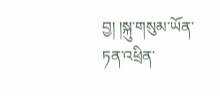བྱ། །སྐུ་གསུམ་ཡོན་ཏན་འཕྲིན་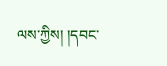ལས་ཀྱིས། །དབང་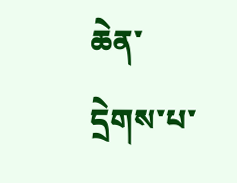ཆེན་དྲེགས་པ་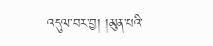འདུལ་བར་བྱ། །མུན་པའི་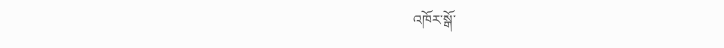འཁོར་སྒོ་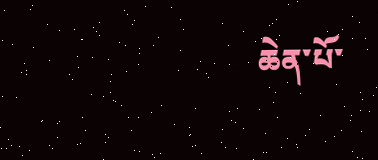ཆེན་པོ་